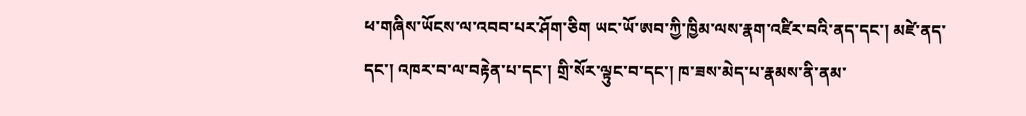ཕ་གཞིས་ཡོངས་ལ་འབབ་པར་ཤོག་ཅིག ཡང་ཡོ་ཨབ་ཀྱི་ཁྱིམ་ལས་རྣག་འཛིར་བའི་ནད་དང་། མཛེ་ནད་དང་། འཁར་བ་ལ་བརྟེན་པ་དང་། གྲི་སོར་ལྟུང་བ་དང་། ཁ་ཟས་མེད་པ་རྣམས་ནི་ནམ་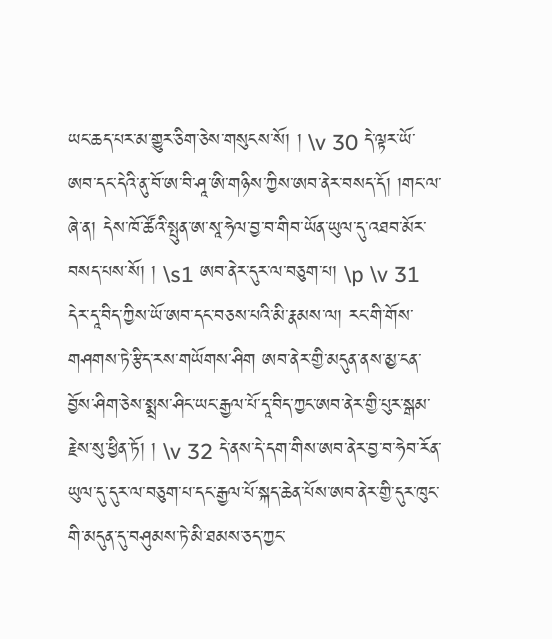ཡང་ཆད་པར་མ་གྱུར་ཅིག་ཅེས་གསུངས་སོ། ། \v 30 དེ་ལྟར་ཡོ་ཨབ་དང་དེའི་ནུ་བོ་ཨ་བི་ཤཱ་ཨི་གཉིས་ཀྱིས་ཨབ་ནེར་བསད་དོ། །གང་ལ་ཞེ་ན། དེས་ཁོ་ཚོའི་སྤུན་ཨ་སཱ་ཧེལ་བྱ་བ་གིབ་ཡོན་ཡུལ་དུ་འཐབ་མོར་བསད་པས་སོ། ། \s1 ཨབ་ནེར་དུར་ལ་བཅུག་པ། \p \v 31 དེར་དཱ་བིད་ཀྱིས་ཡོ་ཨབ་དང་བཅས་པའི་མི་རྣམས་ལ། རང་གི་གོས་གཤགས་ཏེ་རྩིད་རས་གཡོགས་ཤིག ཨབ་ནེར་གྱི་མདུན་ནས་མྱ་ངན་བྱོས་ཤིག་ཅེས་སྨྲས་ཤིང་ཡང་རྒྱལ་པོ་དཱ་བིད་ཀྱང་ཨབ་ནེར་གྱི་པུར་སྒམ་རྗེས་སུ་ཕྱིན་ཏོ། ། \v 32 དེ་ནས་དེ་དག་གིས་ཨབ་ནེར་བྱ་བ་ཧེབ་རོན་ཡུལ་དུ་དུར་ལ་བཅུག་པ་དང་རྒྱལ་པོ་སྐད་ཆེན་པོས་ཨབ་ནེར་གྱི་དུར་ཁུང་གི་མདུན་དུ་བཤུམས་ཏེ་མི་ཐམས་ཅད་ཀྱང་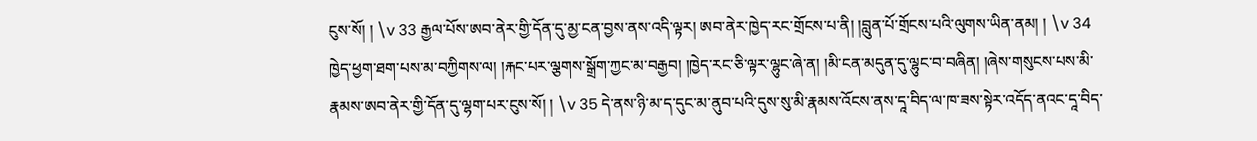ངུས་སོ། ། \v 33 རྒྱལ་པོས་ཨབ་ནེར་གྱི་དོན་དུ་མྱ་ངན་བྱས་ནས་འདི་ལྟར། ཨབ་ནེར་ཁྱེད་རང་གྲོངས་པ་ནི། །བླུན་པོ་གྲོངས་པའི་ལུགས་ཡིན་ནམ། ། \v 34 ཁྱེད་ཕྱག་ཐག་པས་མ་བཀྱིགས་ལ། །རྐང་པར་ལྕགས་སྒྲོག་ཀྱང་མ་བརྒྱབ། །ཁྱེད་རང་ཅི་ལྟར་ལྷུང་ཞེ་ན། །མི་ངན་མདུན་དུ་ལྷུང་བ་བཞིན། །ཞེས་གསུངས་པས་མི་རྣམས་ཨབ་ནེར་གྱི་དོན་དུ་ལྷག་པར་ངུས་སོ། ། \v 35 དེ་ནས་ཉི་མ་ད་དུང་མ་ནུབ་པའི་དུས་སུ་མི་རྣམས་འོངས་ནས་དཱ་བིད་ལ་ཁ་ཟས་སྟེར་འདོད་ནའང་དཱ་བིད་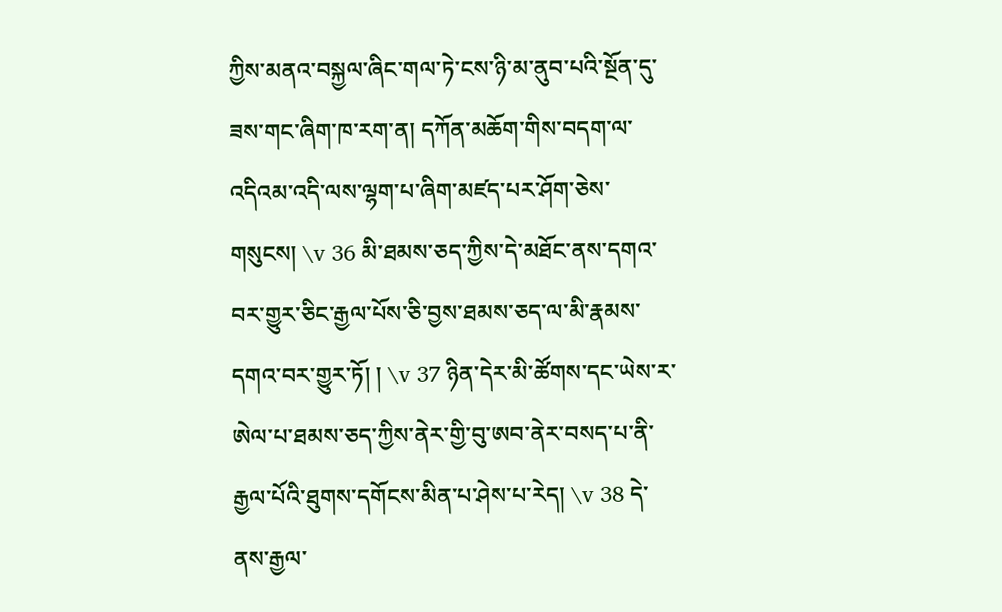ཀྱིས་མནའ་བསྐྱལ་ཞིང་གལ་ཏེ་ངས་ཉི་མ་ནུབ་པའི་སྔོན་དུ་ཟས་གང་ཞིག་ཁ་རག་ན། དཀོན་མཆོག་གིས་བདག་ལ་འདིའམ་འདི་ལས་ལྷག་པ་ཞིག་མཛད་པར་ཤོག་ཅེས་གསུངས། \v 36 མི་ཐམས་ཅད་ཀྱིས་དེ་མཐོང་ནས་དགའ་བར་གྱུར་ཅིང་རྒྱལ་པོས་ཅི་བྱས་ཐམས་ཅད་ལ་མི་རྣམས་དགའ་བར་གྱུར་ཏོ། ། \v 37 ཉིན་དེར་མི་ཚོགས་དང་ཡེས་ར་ཨེལ་པ་ཐམས་ཅད་ཀྱིས་ནེར་གྱི་བུ་ཨབ་ནེར་བསད་པ་ནི་རྒྱལ་པོའི་ཐུགས་དགོངས་མིན་པ་ཤེས་པ་རེད། \v 38 དེ་ནས་རྒྱལ་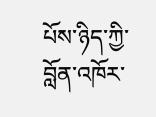པོས་ཉིད་ཀྱི་བློན་འཁོར་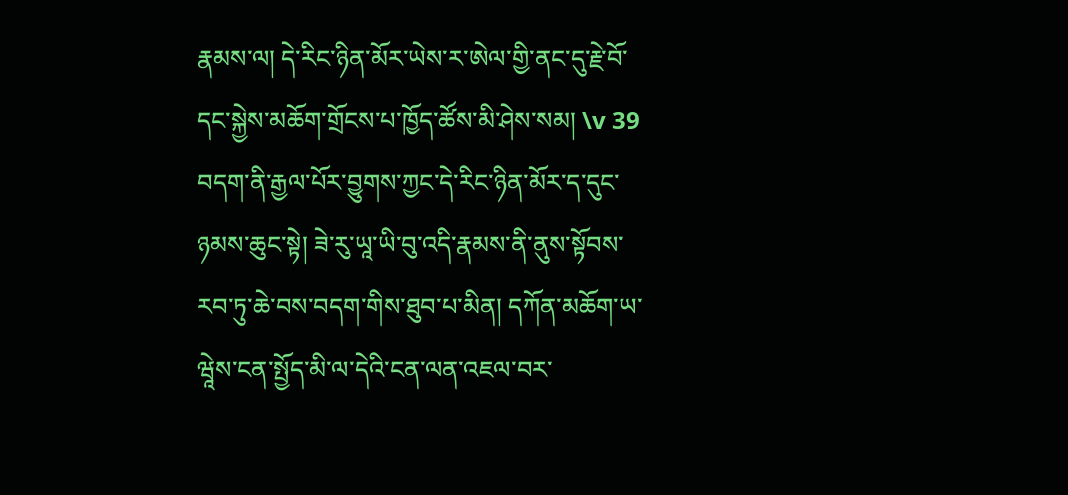རྣམས་ལ། དེ་རིང་ཉིན་མོར་ཡེས་ར་ཨེལ་གྱི་ནང་དུ་རྗེ་བོ་དང་སྐྱེས་མཆོག་གྲོངས་པ་ཁྱོད་ཚོས་མི་ཤེས་སམ། \v 39 བདག་ནི་རྒྱལ་པོར་བྱུགས་ཀྱང་དེ་རིང་ཉིན་མོར་ད་དུང་ཉམས་ཆུང་སྟེ། ཟེ་རུ་ཡཱ་ཡི་བུ་འདི་རྣམས་ནི་ནུས་སྟོབས་རབ་ཏུ་ཆེ་བས་བདག་གིས་ཐུབ་པ་མིན། དཀོན་མཆོག་ཡ་ཝཱེས་ངན་སྤྱོད་མི་ལ་དེའི་ངན་ལན་འཇལ་བར་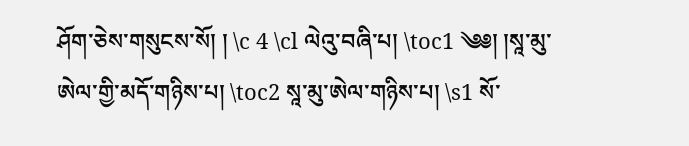ཤོག་ཅེས་གསུངས་སོ། ། \c 4 \cl ལེའུ་བཞི་པ། \toc1 ༄༅། །སཱ་མུ་ཨེལ་གྱི་མདོ་གཉིས་པ། \toc2 སཱ་མུ་ཨེལ་གཉིས་པ། \s1 སོ་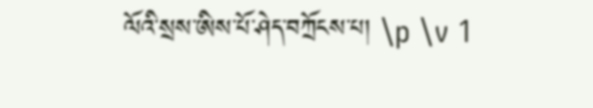ལོའི་སྲས་ཨིས་པོ་ཤེད་བཀྲོངས་པ། \p \v 1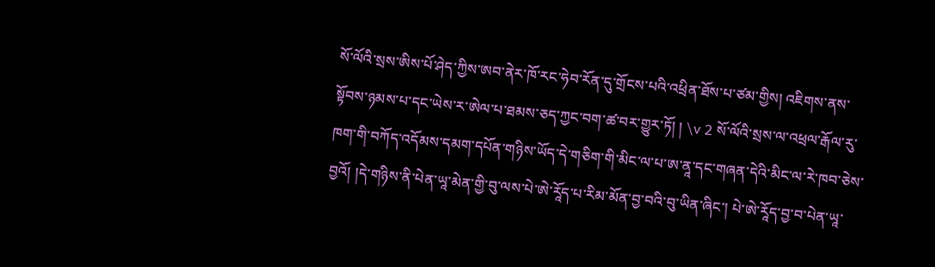སོ་ལོའི་སྲས་ཨིས་པོ་ཤེད་ཀྱིས་ཨབ་ནེར་ཁོ་རང་ཧེབ་རོན་དུ་གྲོངས་པའི་འཕྲིན་ཐོས་པ་ཙམ་གྱིས། འཇིགས་ནས་སྟོབས་ཉམས་པ་དང་ཡེས་ར་ཨེལ་པ་ཐམས་ཅད་ཀྱང་བག་ཚ་བར་གྱུར་ཏོ། ། \v 2 སོ་ལོའི་སྲས་ལ་འཕྲལ་རྒོལ་རུ་ཁག་གི་བཀོད་འདོམས་དམག་དཔོན་གཉིས་ཡོད་དེ་གཅིག་གི་མིང་ལ་པ་ཨ་ནཱ་དང་གཞན་དེའི་མིང་ལ་རེ་ཁབ་ཅེས་བྱའོ། །དེ་གཉིས་ནི་པེན་ཡཱ་མེན་གྱི་བུ་ལས་པེ་ཨེ་རཱོད་པ་རིམ་མོན་བྱ་བའི་བུ་ཡིན་ཞིང་། པེ་ཨེ་རཱོད་བྱ་བ་པེན་ཡཱ་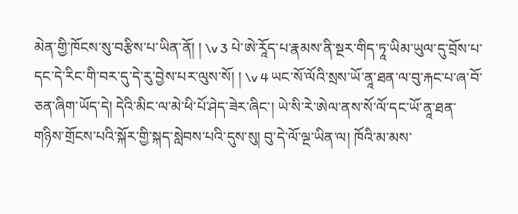མེན་གྱི་ཁོངས་སུ་བརྩིས་པ་ཡིན་ནོ། ། \v 3 པེ་ཨེ་རཱོད་པ་རྣམས་ནི་སྔར་གིད་ཏཱ་ཡིམ་ཡུལ་དུ་བྲོས་པ་དང་དེ་རིང་གི་བར་དུ་དེ་རུ་བྱེས་པར་ལུས་སོ། ། \v 4 ཡང་སོ་ལོའི་སྲས་ཡོ་ནཱ་ཐན་ལ་བུ་རྐང་པ་ཞ་བོ་ཅན་ཞིག་ཡོད་དེ། དེའི་མིང་ལ་མེ་ཕི་པོ་ཤེད་ཟེར་ཞིང་། ཡེ་སི་རེ་ཨེལ་ནས་སོ་ལོ་དང་ཡོ་ནཱ་ཐན་གཉིས་གྲོངས་པའི་སྐོར་གྱི་སྐད་སླེབས་པའི་དུས་སུ། བུ་དེ་ལོ་ལྔ་ཡིན་ལ། ཁོའི་མ་མས་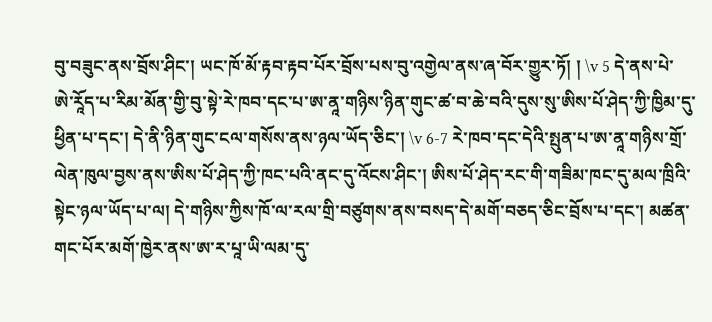བུ་བཟུང་ནས་བྲོས་ཤིང་། ཡང་ཁོ་མོ་རྟབ་རྟབ་པོར་བྲོས་པས་བུ་འགྱེལ་ནས་ཞ་བོར་གྱུར་ཏོ། ། \v 5 དེ་ནས་པེ་ཨེ་རཱོད་པ་རིམ་མོན་གྱི་བུ་སྟེ་རེ་ཁབ་དང་པ་ཨ་ནཱ་གཉིས་ཉིན་གུང་ཚ་བ་ཆེ་བའི་དུས་སུ་ཨིས་པོ་ཤེད་ཀྱི་ཁྱིམ་དུ་ཕྱིན་པ་དང་། དེ་ནི་ཉིན་གུང་ངལ་གསོས་ནས་ཉལ་ཡོད་ཅིང་། \v 6-7 རེ་ཁབ་དང་དེའི་སྤུན་པ་ཨ་ནཱ་གཉིས་གྲོ་ལེན་ཁུལ་བྱས་ནས་ཨིས་པོ་ཤེད་ཀྱི་ཁང་པའི་ནང་དུ་འོངས་ཤིང་། ཨིས་པོ་ཤེད་རང་གི་གཟིམ་ཁང་དུ་མལ་ཁྲིའི་སྟེང་ཉལ་ཡོད་པ་ལ། དེ་གཉིས་ཀྱིས་ཁོ་ལ་རལ་གྲི་བཙུགས་ནས་བསད་དེ་མགོ་བཅད་ཅིང་བྲོས་པ་དང་། མཚན་གང་པོར་མགོ་ཁྱེར་ནས་ཨ་ར་པཱ་ཡི་ལམ་དུ་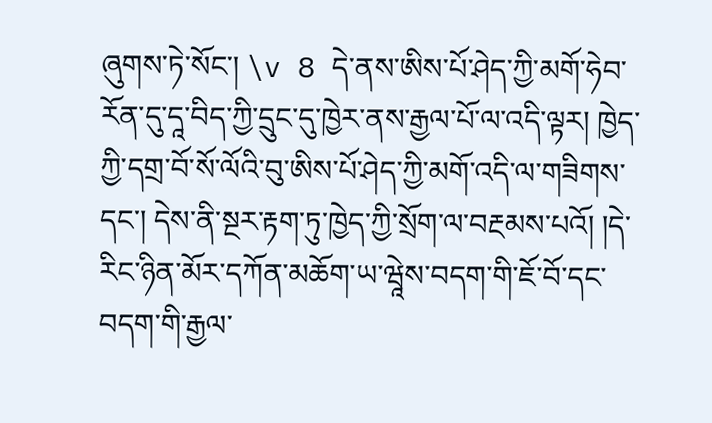ཞུགས་ཏེ་སོང་། \v 8 དེ་ནས་ཨིས་པོ་ཤེད་ཀྱི་མགོ་ཧེབ་རོན་དུ་དཱ་བིད་ཀྱི་དྲུང་དུ་ཁྱེར་ནས་རྒྱལ་པོ་ལ་འདི་ལྟར། ཁྱེད་ཀྱི་དགྲ་བོ་སོ་ལོའི་བུ་ཨིས་པོ་ཤེད་ཀྱི་མགོ་འདི་ལ་གཟིགས་དང་། དེས་ནི་སྔར་རྟག་ཏུ་ཁྱེད་ཀྱི་སྲོག་ལ་བརྔམས་པའོ། །དེ་རིང་ཉིན་མོར་དཀོན་མཆོག་ཡ་ཝཱེས་བདག་གི་ཇོ་བོ་དང་བདག་གི་རྒྱལ་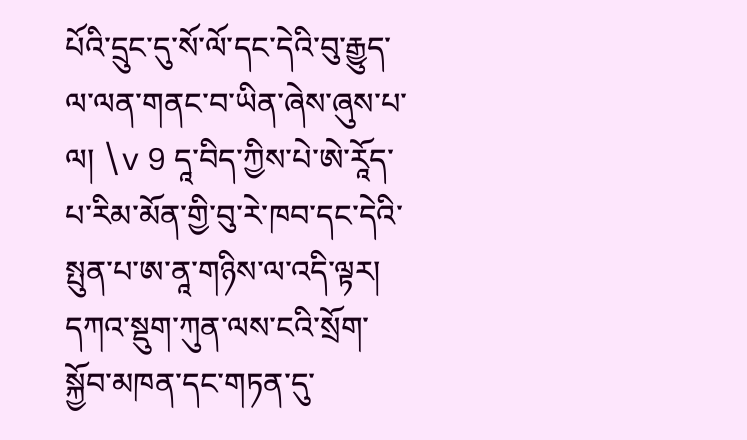པོའི་དྲུང་དུ་སོ་ལོ་དང་དེའི་བུ་རྒྱུད་ལ་ལན་གནང་བ་ཡིན་ཞེས་ཞུས་པ་ལ། \v 9 དཱ་བིད་ཀྱིས་པེ་ཨེ་རཱོད་པ་རིམ་མོན་གྱི་བུ་རེ་ཁབ་དང་དེའི་སྤུན་པ་ཨ་ནཱ་གཉིས་ལ་འདི་ལྟར། དཀའ་སྡུག་ཀུན་ལས་ངའི་སྲོག་སྐྱོབ་མཁན་དང་གཏན་དུ་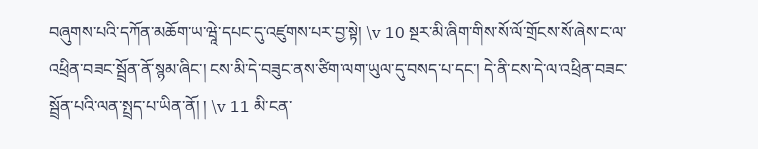བཞུགས་པའི་དཀོན་མཆོག་ཡ་ཝཱེ་དཔང་དུ་འཛུགས་པར་བྱ་སྟེ། \v 10 སྔར་མི་ཞིག་གིས་སོ་ལོ་གྲོངས་སོ་ཞེས་ང་ལ་འཕྲིན་བཟང་སྦྲོན་ནོ་སྙམ་ཞིང་། ངས་མི་དེ་བཟུང་ནས་ཙིག་ལག་ཡུལ་དུ་བསད་པ་དང་། དེ་ནི་ངས་དེ་ལ་འཕྲིན་བཟང་སྦྲོན་པའི་ལན་སྤྲད་པ་ཡིན་ནོ། ། \v 11 མི་ངན་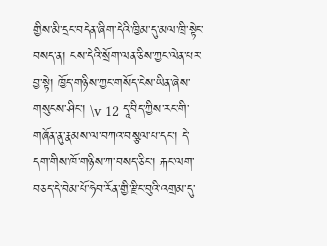གྱིས་མི་དྲང་བདེན་ཞིག་དེའི་ཁྱིམ་དུ་མལ་ཁྲི་སྟེང་བསད་ན། ངས་དེའི་སྲོག་ལན་ཅིས་ཀྱང་ལེན་པར་བྱ་སྟེ། ཁྱོད་གཉིས་ཀྱང་གསོད་ངེས་ཡིན་ཞེས་གསུངས་ཤིང་། \v 12 དཱ་བིད་ཀྱིས་རང་གི་གཞོན་ནུ་རྣམས་ལ་བཀའ་བསྩལ་པ་དང་། དེ་དག་གིས་ཁོ་གཉིས་ཀ་བསད་ཅིང་། རྐང་ལག་བཅད་དེ་བེམ་པོ་ཧེབ་རོན་གྱི་རྫིང་བུའི་འགྲམ་དུ་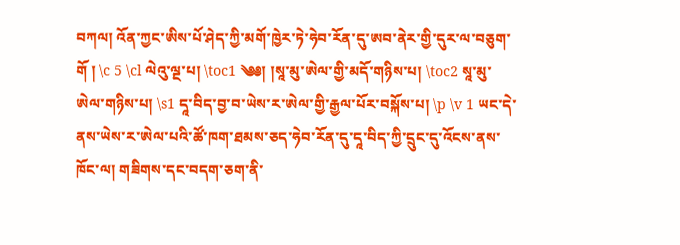བཀལ། འོན་ཀྱང་ཨིས་པོ་ཤེད་ཀྱི་མགོ་ཁྱེར་ཏེ་ཧེབ་རོན་དུ་ཨབ་ནེར་གྱི་དུར་ལ་བཅུག་གོ ། \c 5 \cl ལེའུ་ལྔ་པ། \toc1 ༄༅། །སཱ་མུ་ཨེལ་གྱི་མདོ་གཉིས་པ། \toc2 སཱ་མུ་ཨེལ་གཉིས་པ། \s1 དཱ་བིད་བྱ་བ་ཡེས་ར་ཨེལ་གྱི་རྒྱལ་པོར་བསྐོས་པ། \p \v 1 ཡང་དེ་ནས་ཡེས་ར་ཨེལ་པའི་ཚོ་ཁག་ཐམས་ཅད་ཧེབ་རོན་དུ་དཱ་བིད་ཀྱི་དྲུང་དུ་འོངས་ནས་ཁོང་ལ། གཟིགས་དང་བདག་ཅག་ནི་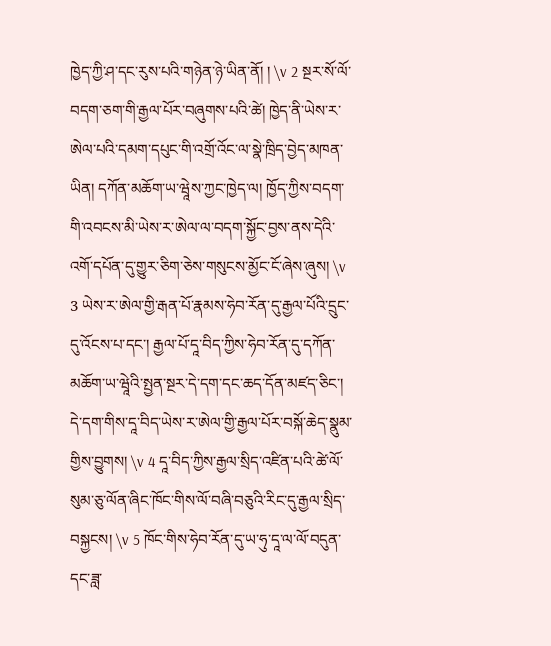ཁྱེད་ཀྱི་ཤ་དང་རུས་པའི་གཉེན་ཉེ་ཡིན་ནོ། ། \v 2 སྔར་སོ་ལོ་བདག་ཅག་གི་རྒྱལ་པོར་བཞུགས་པའི་ཚེ། ཁྱེད་ནི་ཡེས་ར་ཨེལ་པའི་དམག་དཔུང་གི་འགྲོ་འོང་ལ་སྣེ་ཁྲིད་བྱེད་མཁན་ཡིན། དཀོན་མཆོག་ཡ་ཝཱེས་ཀྱང་ཁྱེད་ལ། ཁྱོད་ཀྱིས་བདག་གི་འབངས་མི་ཡེས་ར་ཨེལ་ལ་བདག་སྐྱོང་བྱས་ནས་དེའི་འགོ་དཔོན་དུ་གྱུར་ཅིག་ཅེས་གསུངས་མྱོང་ངོ་ཞེས་ཞུས། \v 3 ཡེས་ར་ཨེལ་གྱི་རྒན་པོ་རྣམས་ཧེབ་རོན་དུ་རྒྱལ་པོའི་དྲུང་དུ་འོངས་པ་དང་། རྒྱལ་པོ་དཱ་བིད་ཀྱིས་ཧེབ་རོན་དུ་དཀོན་མཆོག་ཡ་ཝཱེའི་སྤྱན་སྔར་དེ་དག་དང་ཆད་དོན་མཛད་ཅིང་། དེ་དག་གིས་དཱ་བིད་ཡེས་ར་ཨེལ་གྱི་རྒྱལ་པོར་བསྐོ་ཆེད་སྣུམ་གྱིས་བྱུགས། \v 4 དཱ་བིད་ཀྱིས་རྒྱལ་སྲིད་འཛིན་པའི་ཚེ་ལོ་སུམ་ཅུ་ལོན་ཞིང་ཁོང་གིས་ལོ་བཞི་བཅུའི་རིང་དུ་རྒྱལ་སྲིད་བསྐྱངས། \v 5 ཁོང་གིས་ཧེབ་རོན་དུ་ཡ་ཧུ་དཱ་ལ་ལོ་བདུན་དང་ཟླ་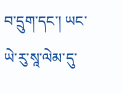བ་དྲུག་དང་། ཡང་ཡེ་རུ་སཱ་ལེམ་དུ་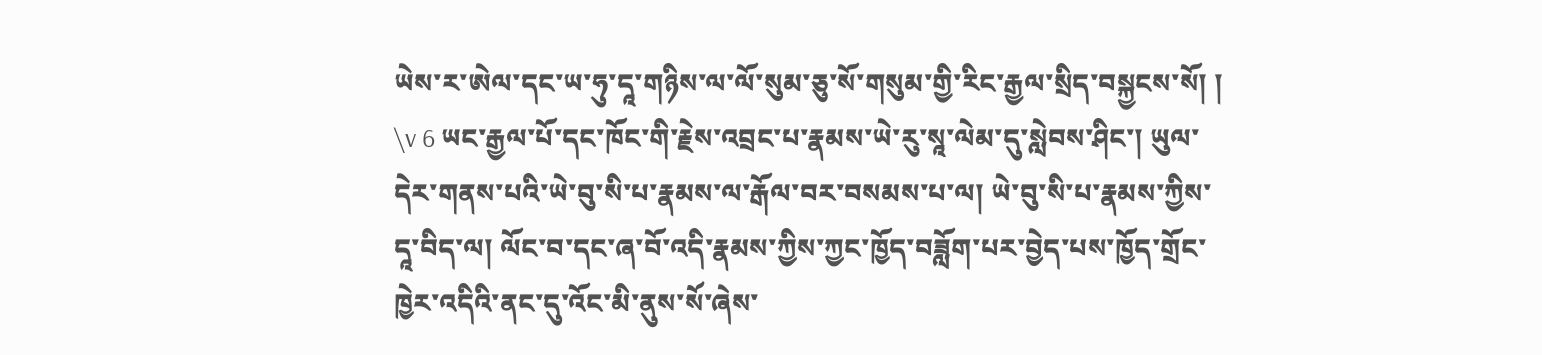ཡེས་ར་ཨེལ་དང་ཡ་ཧུ་དཱ་གཉིས་ལ་ལོ་སུམ་ཅུ་སོ་གསུམ་གྱི་རིང་རྒྱལ་སྲིད་བསྐྱངས་སོ། ། \v 6 ཡང་རྒྱལ་པོ་དང་ཁོང་གི་རྗེས་འབྲང་པ་རྣམས་ཡེ་རུ་སཱ་ལེམ་དུ་སླེབས་ཤིང་། ཡུལ་དེར་གནས་པའི་ཡེ་བུ་སི་པ་རྣམས་ལ་རྒོལ་བར་བསམས་པ་ལ། ཡེ་བུ་སི་པ་རྣམས་ཀྱིས་དཱ་བིད་ལ། ལོང་བ་དང་ཞ་བོ་འདི་རྣམས་ཀྱིས་ཀྱང་ཁྱོད་བཟློག་པར་བྱེད་པས་ཁྱོད་གྲོང་ཁྱེར་འདིའི་ནང་དུ་འོང་མི་ནུས་སོ་ཞེས་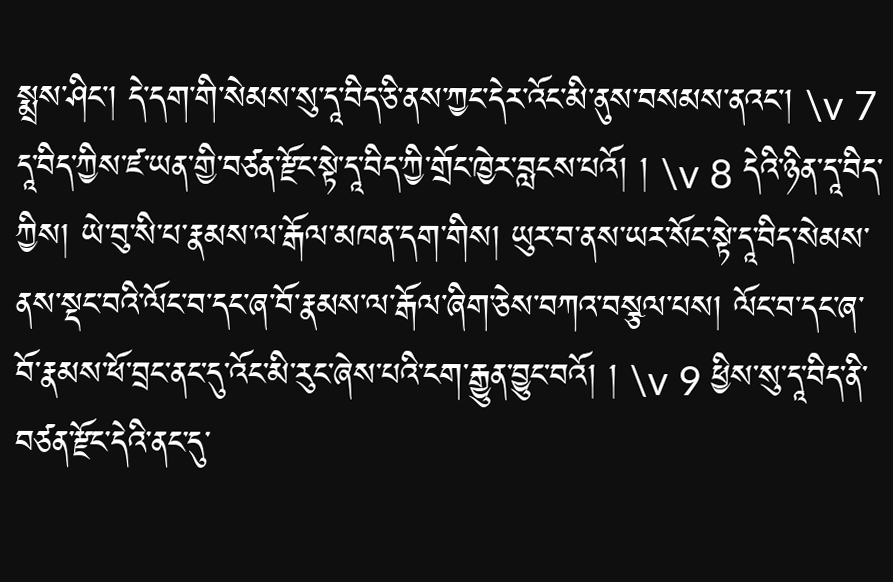སྨྲས་ཤིང་། དེ་དག་གི་སེམས་སུ་དཱ་བིད་ཅི་ནས་ཀྱང་དེར་འོང་མི་ནུས་བསམས་ནའང་། \v 7 དཱ་བིད་ཀྱིས་ཛ་ཡན་གྱི་བཙན་རྫོང་སྟེ་དཱ་བིད་ཀྱི་གྲོང་ཁྱེར་བླངས་པའོ། ། \v 8 དེའི་ཉིན་དཱ་བིད་ཀྱིས། ཡེ་བུ་སི་པ་རྣམས་ལ་རྒོལ་མཁན་དག་གིས། ཡུར་བ་ནས་ཡར་སོང་སྟེ་དཱ་བིད་སེམས་ནས་སྡང་བའི་ལོང་བ་དང་ཞ་བོ་རྣམས་ལ་རྒོལ་ཞིག་ཅེས་བཀའ་བསྩལ་པས། ལོང་བ་དང་ཞ་བོ་རྣམས་ཕོ་བྲང་ནང་དུ་འོང་མི་རུང་ཞེས་པའི་ངག་རྒྱུན་བྱུང་བའོ། ། \v 9 ཕྱིས་སུ་དཱ་བིད་ནི་བཙན་རྫོང་དེའི་ནང་དུ་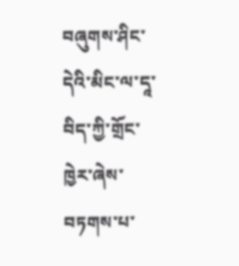བཞུགས་ཤིང་དེའི་མིང་ལ་དཱ་བིད་ཀྱི་གྲོང་ཁྱེར་ཞེས་བཏགས་པ་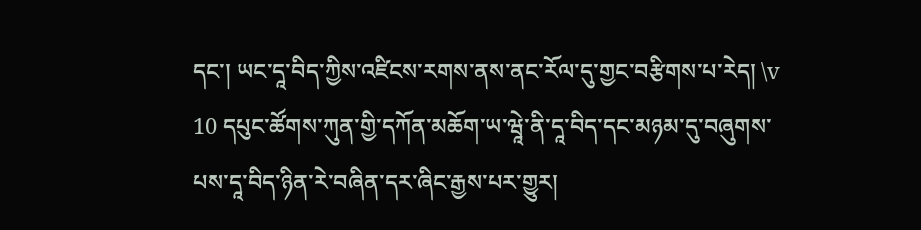དང་། ཡང་དཱ་བིད་ཀྱིས་འཛིངས་རགས་ནས་ནང་རོལ་དུ་གྱང་བརྩིགས་པ་རེད། \v 10 དཔུང་ཚོགས་ཀུན་གྱི་དཀོན་མཆོག་ཡ་ཝཱེ་ནི་དཱ་བིད་དང་མཉམ་དུ་བཞུགས་པས་དཱ་བིད་ཉིན་རེ་བཞིན་དར་ཞིང་རྒྱས་པར་གྱུར།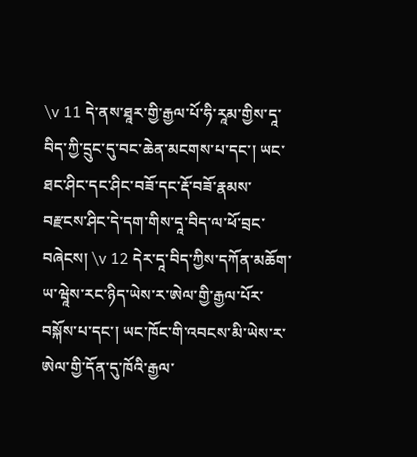\v 11 དེ་ནས་ཐཱར་གྱི་རྒྱལ་པོ་ཧི་རཱམ་གྱིས་དཱ་བིད་ཀྱི་དྲུང་དུ་བང་ཆེན་མངགས་པ་དང་། ཡང་ཐང་ཤིང་དང་ཤིང་བཟོ་དང་རྡོ་བཟོ་རྣམས་བརྫངས་ཤིང་དེ་དག་གིས་དཱ་བིད་ལ་ཕོ་བྲང་བཞེངས། \v 12 དེར་དཱ་བིད་ཀྱིས་དཀོན་མཆོག་ཡ་ཝཱེས་རང་ཉིད་ཡེས་ར་ཨེལ་གྱི་རྒྱལ་པོར་བསྐོས་པ་དང་། ཡང་ཁོང་གི་འབངས་མི་ཡེས་ར་ཨེལ་གྱི་དོན་དུ་ཁོའི་རྒྱལ་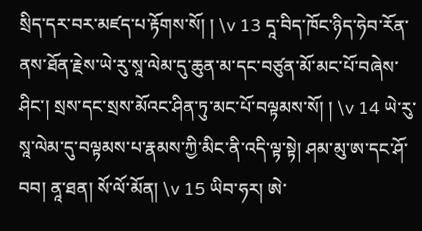སྲིད་དར་བར་མཛད་པ་རྟོགས་སོ། ། \v 13 དཱ་བིད་ཁོང་ཉིད་ཧེབ་རོན་ནས་ཐོན་རྗེས་ཡེ་རུ་སཱ་ལེམ་དུ་ཆུན་མ་དང་བཙུན་མོ་མང་པོ་བཞེས་ཤིང་། སྲས་དང་སྲས་མོའང་ཤིན་ཏུ་མང་པོ་བལྟམས་སོ། ། \v 14 ཡེ་རུ་སཱ་ལེམ་དུ་བལྟམས་པ་རྣམས་ཀྱི་མིང་ནི་འདི་ལྟ་སྟེ། ཤམ་མུ་ཨ་དང་ཤོ་བབ། ནཱ་ཐན། སོ་ལོ་མོན། \v 15 ཡིབ་ཧར། ཨེ་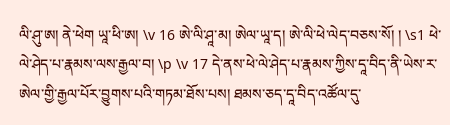ལི་ཤུ་ཨ། ནེ་ཕེག ཡཱ་ཕི་ཨ། \v 16 ཨེ་ལི་ཤཱ་མ། ཨེལ་ཡཱ་ད། ཨེ་ལི་ཕེ་ལེད་བཅས་སོ། ། \s1 ཕེ་ལེ་ཤེད་པ་རྣམས་ལས་རྒྱལ་བ། \p \v 17 དེ་ནས་ཕེ་ལེ་ཤེད་པ་རྣམས་ཀྱིས་དཱ་བིད་ནི་ཡེས་ར་ཨེལ་གྱི་རྒྱལ་པོར་བྱུགས་པའི་གཏམ་ཐོས་པས། ཐམས་ཅད་དཱ་བིད་འཚོལ་དུ་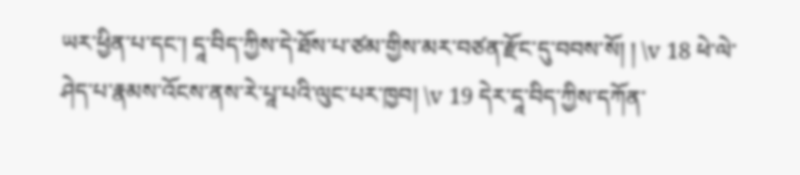ཡར་ཕྱིན་པ་དང་། དཱ་བིད་ཀྱིས་དེ་ཐོས་པ་ཙམ་གྱིས་མར་བཙན་རྫོང་དུ་བབས་སོ། ། \v 18 ཕེ་ལེ་ཤེད་པ་རྣམས་འོངས་ནས་རེ་པཱ་པའི་ལུང་པར་ཁྱབ། \v 19 དེར་དཱ་བིད་ཀྱིས་དཀོན་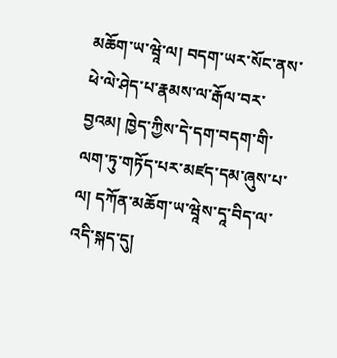མཆོག་ཡ་ཝཱེ་ལ། བདག་ཡར་སོང་ནས་ཕེ་ལེ་ཤེད་པ་རྣམས་ལ་རྒོལ་བར་བྱའམ། ཁྱེད་ཀྱིས་དེ་དག་བདག་གི་ལག་ཏུ་གཏོད་པར་མཛད་དམ་ཞུས་པ་ལ། དཀོན་མཆོག་ཡ་ཝཱེས་དཱ་བིད་ལ་འདི་སྐད་དུ།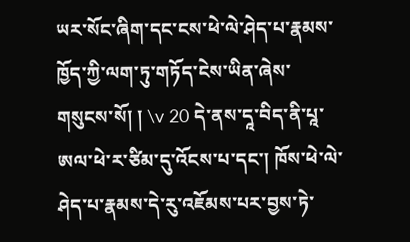ཡར་སོང་ཞིག་དང་ངས་ཕེ་ལེ་ཤེད་པ་རྣམས་ཁྱོད་ཀྱི་ལག་ཏུ་གཏོད་ངེས་ཡིན་ཞེས་གསུངས་སོ། ། \v 20 དེ་ནས་དཱ་བིད་ནི་པཱ་ཨལ་ཕེ་ར་ཙིམ་དུ་འོངས་པ་དང་། ཁོས་ཕེ་ལེ་ཤེད་པ་རྣམས་དེ་རུ་འཇོམས་པར་བྱས་ཏེ་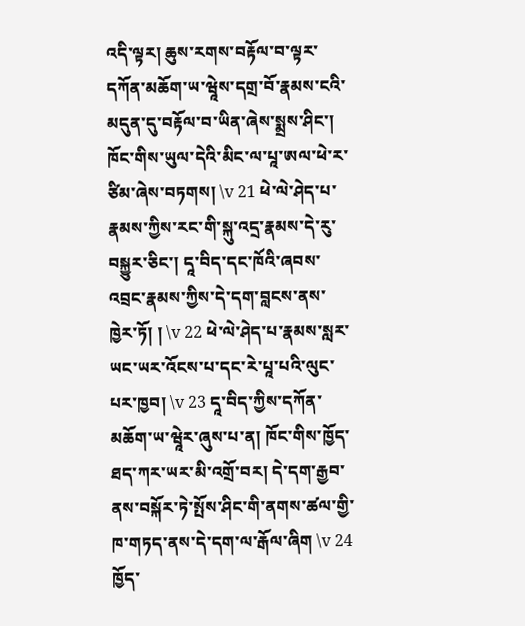འདི་ལྟར། ཆུས་རགས་བརྟོལ་བ་ལྟར་དཀོན་མཆོག་ཡ་ཝཱེས་དགྲ་བོ་རྣམས་ངའི་མདུན་དུ་བརྟོལ་བ་ཡིན་ཞེས་སྨྲས་ཤིང་། ཁོང་གིས་ཡུལ་དེའི་མིང་ལ་པཱ་ཨལ་ཕེ་ར་ཙིམ་ཞེས་བཏགས། \v 21 ཕེ་ལེ་ཤེད་པ་རྣམས་ཀྱིས་རང་གི་སྐུ་འདྲ་རྣམས་དེ་རུ་བསྐྱུར་ཅིང་། དཱ་བིད་དང་ཁོའི་ཞབས་འབྲང་རྣམས་ཀྱིས་དེ་དག་བླངས་ནས་ཁྱེར་ཏོ། ། \v 22 ཕེ་ལེ་ཤེད་པ་རྣམས་སླར་ཡང་ཡར་འོངས་པ་དང་རེ་པཱ་པའི་ལུང་པར་ཁྱབ། \v 23 དཱ་བིད་ཀྱིས་དཀོན་མཆོག་ཡ་ཝཱེར་ཞུས་པ་ན། ཁོང་གིས་ཁྱོད་ཐད་ཀར་ཡར་མི་འགྲོ་བར། དེ་དག་རྒྱབ་ནས་བསྐོར་ཏེ་སྤོས་ཤིང་གི་ནགས་ཚལ་གྱི་ཁ་གཏད་ནས་དེ་དག་ལ་རྒོལ་ཞིག \v 24 ཁྱོད་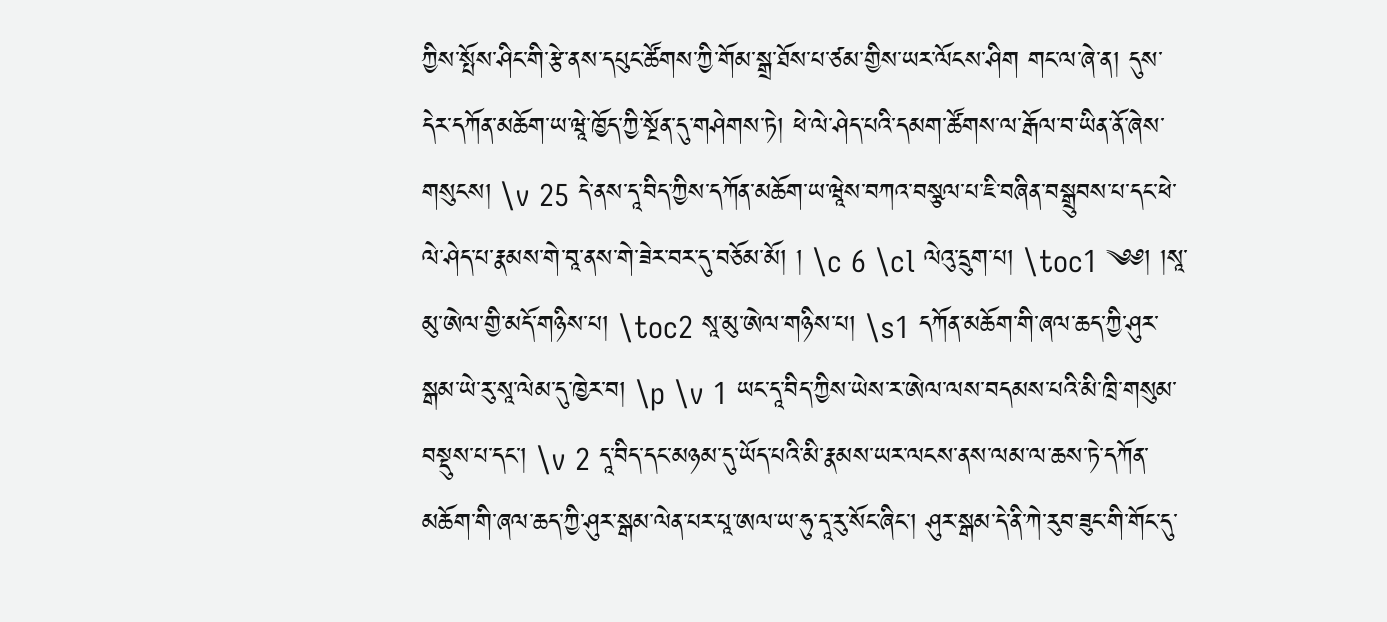ཀྱིས་སྤོས་ཤིང་གི་རྩེ་ནས་དཔུང་ཚོགས་ཀྱི་གོམ་སྒྲ་ཐོས་པ་ཙམ་གྱིས་ཡར་ལོངས་ཤིག གང་ལ་ཞེ་ན། དུས་དེར་དཀོན་མཆོག་ཡ་ཝཱེ་ཁྱོད་ཀྱི་སྔོན་དུ་གཤེགས་ཏེ། ཕེ་ལེ་ཤེད་པའི་དམག་ཚོགས་ལ་རྒོལ་བ་ཡིན་ནོ་ཞེས་གསུངས། \v 25 དེ་ནས་དཱ་བིད་ཀྱིས་དཀོན་མཆོག་ཡ་ཝཱེས་བཀའ་བསྩལ་པ་ཇི་བཞིན་བསྒྲུབས་པ་དང་ཕེ་ལེ་ཤེད་པ་རྣམས་གེ་བཱ་ནས་གེ་ཟེར་བར་དུ་བཅོམ་མོ། ། \c 6 \cl ལེའུ་དྲུག་པ། \toc1 ༄༅། །སཱ་མུ་ཨེལ་གྱི་མདོ་གཉིས་པ། \toc2 སཱ་མུ་ཨེལ་གཉིས་པ། \s1 དཀོན་མཆོག་གི་ཞལ་ཆད་ཀྱི་ཤུར་སྒམ་ཡེ་རུ་སཱ་ལེམ་དུ་ཁྱེར་བ། \p \v 1 ཡང་དཱ་བིད་ཀྱིས་ཡེས་ར་ཨེལ་ལས་བདམས་པའི་མི་ཁྲི་གསུམ་བསྡུས་པ་དང་། \v 2 དཱ་བིད་དང་མཉམ་དུ་ཡོད་པའི་མི་རྣམས་ཡར་ལངས་ནས་ལམ་ལ་ཆས་ཏེ་དཀོན་མཆོག་གི་ཞལ་ཆད་ཀྱི་ཤུར་སྒམ་ལེན་པར་པཱ་ཨལ་ཡ་ཧུ་དཱ་རུ་སོང་ཞིང་། ཤུར་སྒམ་དེ་ནི་ཀེ་རུབ་ཟུང་གི་གོང་དུ་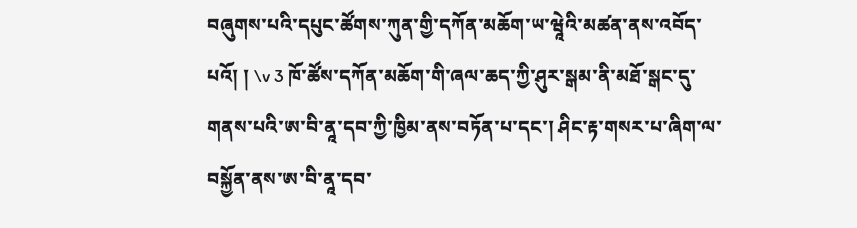བཞུགས་པའི་དཔུང་ཚོགས་ཀུན་གྱི་དཀོན་མཆོག་ཡ་ཝཱེའི་མཚན་ནས་འབོད་པའོ། ། \v 3 ཁོ་ཚོས་དཀོན་མཆོག་གི་ཞལ་ཆད་ཀྱི་ཤུར་སྒམ་ནི་མཐོ་སྒང་དུ་གནས་པའི་ཨ་བི་ནཱ་དབ་ཀྱི་ཁྱིམ་ནས་བཏོན་པ་དང་། ཤིང་རྟ་གསར་པ་ཞིག་ལ་བསྐྱོན་ནས་ཨ་བི་ནཱ་དབ་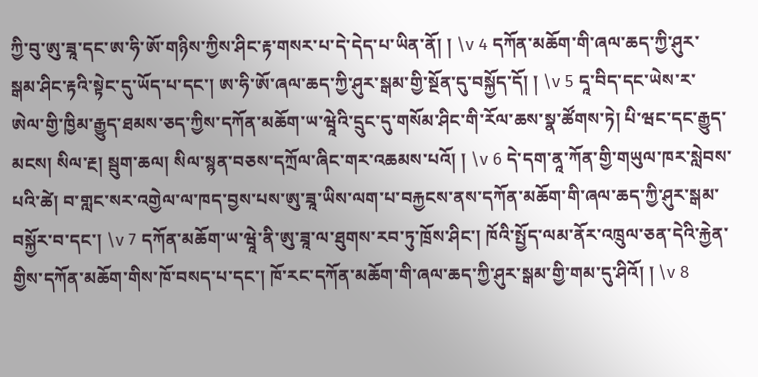ཀྱི་བུ་ཨུ་ཟཱ་དང་ཨ་ཧི་ཨོ་གཉིས་ཀྱིས་ཤིང་རྟ་གསར་པ་དེ་དེད་པ་ཡིན་ནོ། ། \v 4 དཀོན་མཆོག་གི་ཞལ་ཆད་ཀྱི་ཤུར་སྒམ་ཤིང་རྟའི་སྟེང་དུ་ཡོད་པ་དང་། ཨ་ཧི་ཨོ་ཞལ་ཆད་ཀྱི་ཤུར་སྒམ་གྱི་སྔོན་དུ་བསྐྱོད་དོ། ། \v 5 དཱ་བིད་དང་ཡེས་ར་ཨེལ་གྱི་ཁྱིམ་རྒྱུད་ཐམས་ཅད་ཀྱིས་དཀོན་མཆོག་ཡ་ཝཱེའི་དྲུང་དུ་གསོམ་ཤིང་གི་རོལ་ཆས་སྣ་ཚོགས་ཏེ། པི་ཝང་དང་རྒྱུད་མངས། སིལ་རྔ། སྦུག་ཆལ། སིལ་སྙན་བཅས་དཀྲོལ་ཞིང་གར་འཆམས་པའོ། ། \v 6 དེ་དག་ནཱ་ཀོན་གྱི་གཡུལ་ཁར་སླེབས་པའི་ཚེ། བ་གླང་སར་འགྱེལ་ལ་ཁད་བྱས་པས་ཨུ་ཟཱ་ཡིས་ལག་པ་བརྐྱངས་ནས་དཀོན་མཆོག་གི་ཞལ་ཆད་ཀྱི་ཤུར་སྒམ་བསྐྱོར་བ་དང་། \v 7 དཀོན་མཆོག་ཡ་ཝཱེ་ནི་ཨུ་ཟཱ་ལ་ཐུགས་རབ་ཏུ་ཁྲོས་ཤིང་། ཁོའི་སྤྱོད་ལམ་ནོར་འཁྲུལ་ཅན་དེའི་རྐྱེན་གྱིས་དཀོན་མཆོག་གིས་ཁོ་བསད་པ་དང་། ཁོ་རང་དཀོན་མཆོག་གི་ཞལ་ཆད་ཀྱི་ཤུར་སྒམ་གྱི་གམ་དུ་ཤིའོ། ། \v 8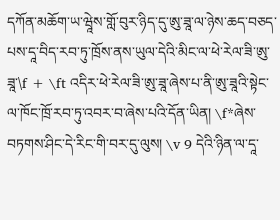དཀོན་མཆོག་ཡ་ཝཱེས་གློ་བུར་ཉིད་དུ་ཨུ་ཟཱ་ལ་ཉེས་ཆད་བཅད་པས་དཱ་བིད་རབ་ཏུ་ཁྲོས་ནས་ཡུལ་དེའི་མིང་ལ་ཕེ་རེལ་ཟི་ཨུ་ཟཱ་\f + \ft འདིར་ཕེ་རེལ་ཟི་ཨུ་ཟཱ་ཞེས་པ་ནི་ཨུ་ཟཱའི་སྟེང་ལ་ཁོང་ཁྲོ་རབ་ཏུ་འབར་བ་ཞེས་པའི་དོན་ཡིན། \f*ཞེས་བཏགས་ཤིང་དེ་རིང་གི་བར་དུ་ལུས། \v 9 དེའི་ཉིན་ལ་དཱ་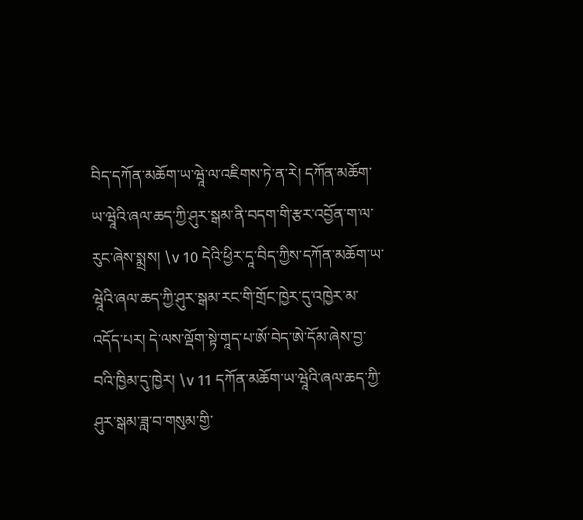བིད་དཀོན་མཆོག་ཡ་ཝཱེ་ལ་འཇིགས་ཏེ་ན་རེ། དཀོན་མཆོག་ཡ་ཝཱེའི་ཞལ་ཆད་ཀྱི་ཤུར་སྒམ་ནི་བདག་གི་རྩར་འབྱོན་ག་ལ་རུང་ཞེས་སྨྲས། \v 10 དེའི་ཕྱིར་དཱ་བིད་ཀྱིས་དཀོན་མཆོག་ཡ་ཝཱེའི་ཞལ་ཆད་ཀྱི་ཤུར་སྒམ་རང་གི་གྲོང་ཁྱེར་དུ་འཁྱེར་མ་འདོད་པར། དེ་ལས་ལྡོག་སྟེ་གཱད་པ་ཨོ་བེད་ཨེ་དོམ་ཞེས་བྱ་བའི་ཁྱིམ་དུ་ཁྱེར། \v 11 དཀོན་མཆོག་ཡ་ཝཱེའི་ཞལ་ཆད་ཀྱི་ཤུར་སྒམ་ཟླ་བ་གསུམ་གྱི་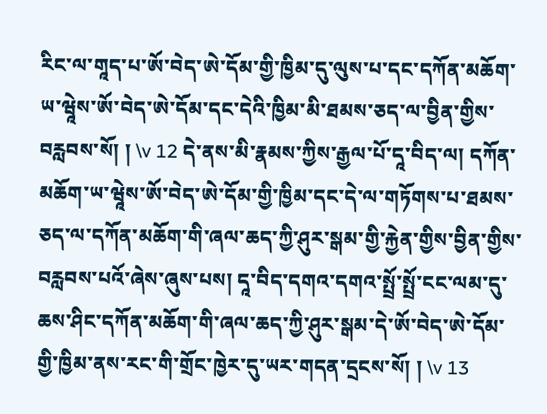རིང་ལ་གཱད་པ་ཨོ་བེད་ཨེ་དོམ་གྱི་ཁྱིམ་དུ་ལུས་པ་དང་དཀོན་མཆོག་ཡ་ཝཱེས་ཨོ་བེད་ཨེ་དོམ་དང་དེའི་ཁྱིམ་མི་ཐམས་ཅད་ལ་བྱིན་གྱིས་བརླབས་སོ། ། \v 12 དེ་ནས་མི་རྣམས་ཀྱིས་རྒྱལ་པོ་དཱ་བིད་ལ། དཀོན་མཆོག་ཡ་ཝཱེས་ཨོ་བེད་ཨེ་དོམ་གྱི་ཁྱིམ་དང་དེ་ལ་གཏོགས་པ་ཐམས་ཅད་ལ་དཀོན་མཆོག་གི་ཞལ་ཆད་ཀྱི་ཤུར་སྒམ་གྱི་རྐྱེན་གྱིས་བྱིན་གྱིས་བརླབས་པའོ་ཞེས་ཞུས་པས། དཱ་བིད་དགའ་དགའ་སྤྲོ་སྤྲོ་ངང་ལམ་དུ་ཆས་ཤིང་དཀོན་མཆོག་གི་ཞལ་ཆད་ཀྱི་ཤུར་སྒམ་དེ་ཨོ་བེད་ཨེ་དོམ་གྱི་ཁྱིམ་ནས་རང་གི་གྲོང་ཁྱེར་དུ་ཡར་གདན་དྲངས་སོ། ། \v 13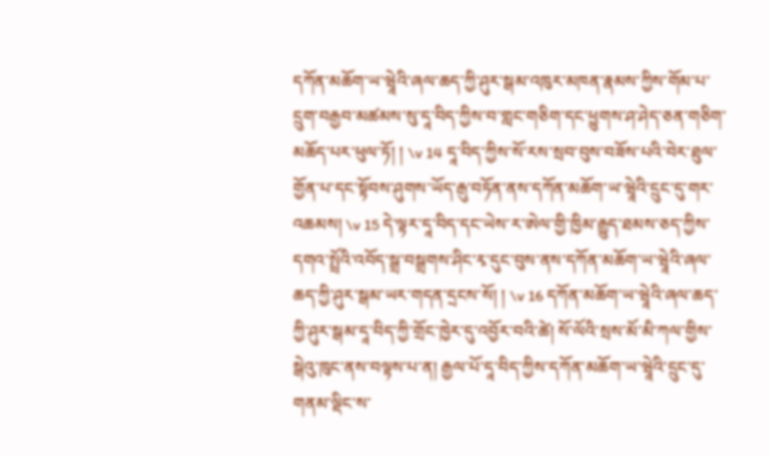དཀོན་མཆོག་ཡ་ཝཱེའི་ཞལ་ཆད་ཀྱི་ཤུར་སྒམ་འཁུར་མཁན་རྣམས་ཀྱིས་གོམ་པ་དྲུག་བརྒྱབ་མཚམས་སུ་དཱ་བིད་ཀྱིས་བ་གླང་གཅིག་དང་ཕྱུགས་ཤ་ཤེད་ཅན་གཅིག་མཆོད་པར་ཕུལ་ཏོ། ། \v 14 དཱ་བིད་ཀྱིས་སོ་རས་སྲབ་བུས་བཟོས་པའི་བེར་ཐུལ་གྱོན་པ་དང་སྟོབས་ཤུགས་ཡོད་རྒུ་བཏོན་ནས་དཀོན་མཆོག་ཡ་ཝཱེའི་དྲུང་དུ་གར་འཆམས། \v 15 དེ་ལྟར་དཱ་བིད་དང་ཡེས་ར་ཨེལ་གྱི་ཁྱིམ་རྒྱུད་ཐམས་ཅད་ཀྱིས་དགའ་སྤྲོའི་འབོད་སྒྲ་བསྒྲགས་ཤིང་རྭ་དུང་བུས་ནས་དཀོན་མཆོག་ཡ་ཝཱེའི་ཞལ་ཆད་ཀྱི་ཤུར་སྒམ་ཡར་གདན་དྲངས་སོ། ། \v 16 དཀོན་མཆོག་ཡ་ཝཱེའི་ཞལ་ཆད་ཀྱི་ཤུར་སྒམ་དཱ་བིད་ཀྱི་གྲོང་ཁྱེར་དུ་འབྱོར་བའི་ཚེ། སོ་ལོའི་སྲས་མོ་མི་ཀལ་གྱིས་སྒེའུ་ཁུང་ནས་བལྟས་པ་ན། རྒྱལ་པོ་དཱ་བིད་ཀྱིས་དཀོན་མཆོག་ཡ་ཝཱེའི་དྲུང་དུ་གནམ་ལྡིང་ས་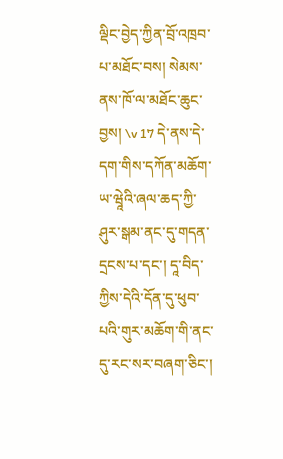ལྡིང་བྱེད་ཀྱིན་བྲོ་འཁྲབ་པ་མཐོང་བས། སེམས་ནས་ཁོ་ལ་མཐོང་ཆུང་བྱས། \v 17 དེ་ནས་དེ་དག་གིས་དཀོན་མཆོག་ཡ་ཝཱེའི་ཞལ་ཆད་ཀྱི་ཤུར་སྒམ་ནང་དུ་གདན་དྲངས་པ་དང་། དཱ་བིད་ཀྱིས་དེའི་དོན་དུ་ཕུབ་པའི་གུར་མཆོག་གི་ནང་དུ་རང་སར་བཞག་ཅིང་།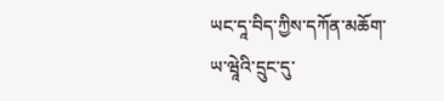ཡང་དཱ་བིད་ཀྱིས་དཀོན་མཆོག་ཡ་ཝཱེའི་དྲུང་དུ་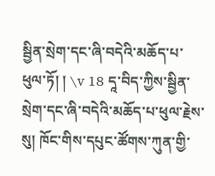སྦྱིན་སྲེག་དང་ཞི་བདེའི་མཆོད་པ་ཕུལ་ཏོ། ། \v 18 དཱ་བིད་ཀྱིས་སྦྱིན་སྲེག་དང་ཞི་བདེའི་མཆོད་པ་ཕུལ་རྗེས་སུ། ཁོང་གིས་དཔུང་ཚོགས་ཀུན་གྱི་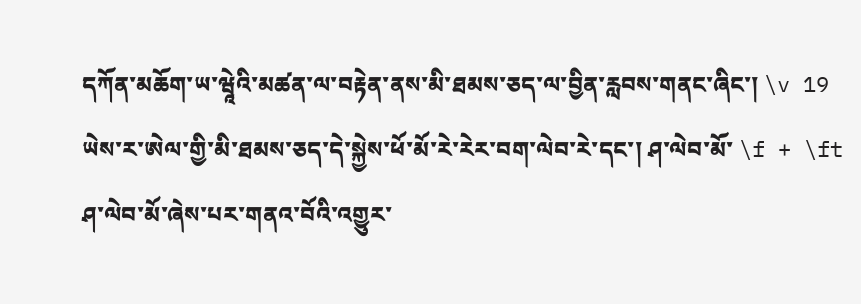དཀོན་མཆོག་ཡ་ཝཱེའི་མཚན་ལ་བརྟེན་ནས་མི་ཐམས་ཅད་ལ་བྱིན་རླབས་གནང་ཞིང་། \v 19 ཡེས་ར་ཨེལ་གྱི་མི་ཐམས་ཅད་དེ་སྐྱེས་ཕོ་མོ་རེ་རེར་བག་ལེབ་རེ་དང་། ཤ་ལེབ་མོ་ \f + \ft ཤ་ལེབ་མོ་ཞེས་པར་གནའ་བོའི་འགྱུར་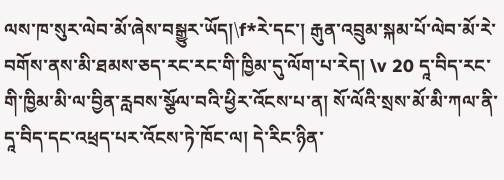ལས་ཁ་སུར་ལེབ་མོ་ཞེས་བསྒྱུར་ཡོད།\f*རེ་དང་། རྒུན་འབྲུམ་སྐམ་པོ་ལེབ་མོ་རེ་བགོས་ནས་མི་ཐམས་ཅད་རང་རང་གི་ཁྱིམ་དུ་ལོག་པ་རེད། \v 20 དཱ་བིད་རང་གི་ཁྱིམ་མི་ལ་བྱིན་རླབས་སྩོལ་བའི་ཕྱིར་འོངས་པ་ན། སོ་ལོའི་སྲས་མོ་མི་ཀལ་ནི་དཱ་བིད་དང་འཕྲད་པར་འོངས་ཏེ་ཁོང་ལ། དེ་རིང་ཉིན་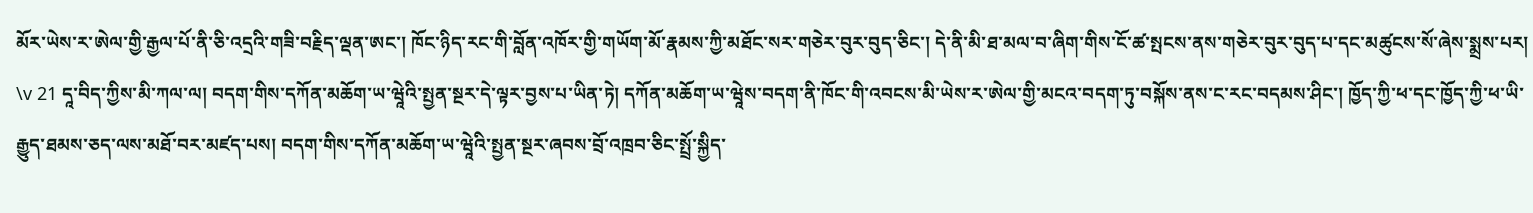མོར་ཡེས་ར་ཨེལ་གྱི་རྒྱལ་པོ་ནི་ཅི་འདྲའི་གཟི་བརྗིད་ལྡན་ཨང་། ཁོང་ཉིད་རང་གི་བློན་འཁོར་གྱི་གཡོག་མོ་རྣམས་ཀྱི་མཐོང་སར་གཅེར་བུར་བུད་ཅིང་། དེ་ནི་མི་ཐ་མལ་བ་ཞིག་གིས་ངོ་ཚ་སྤངས་ནས་གཅེར་བུར་བུད་པ་དང་མཚུངས་སོ་ཞེས་སྨྲས་པར། \v 21 དཱ་བིད་ཀྱིས་མི་ཀལ་ལ། བདག་གིས་དཀོན་མཆོག་ཡ་ཝཱེའི་སྤྱན་སྔར་དེ་ལྟར་བྱས་པ་ཡིན་ཏེ། དཀོན་མཆོག་ཡ་ཝཱེས་བདག་ནི་ཁོང་གི་འབངས་མི་ཡེས་ར་ཨེལ་གྱི་མངའ་བདག་ཏུ་བསྐོས་ནས་ང་རང་བདམས་ཤིང་། ཁྱོད་ཀྱི་ཕ་དང་ཁྱོད་ཀྱི་ཕ་ཡི་རྒྱུད་ཐམས་ཅད་ལས་མཐོ་བར་མཛད་པས། བདག་གིས་དཀོན་མཆོག་ཡ་ཝཱེའི་སྤྱན་སྔར་ཞབས་བྲོ་འཁྲབ་ཅིང་སྤྲོ་སྐྱིད་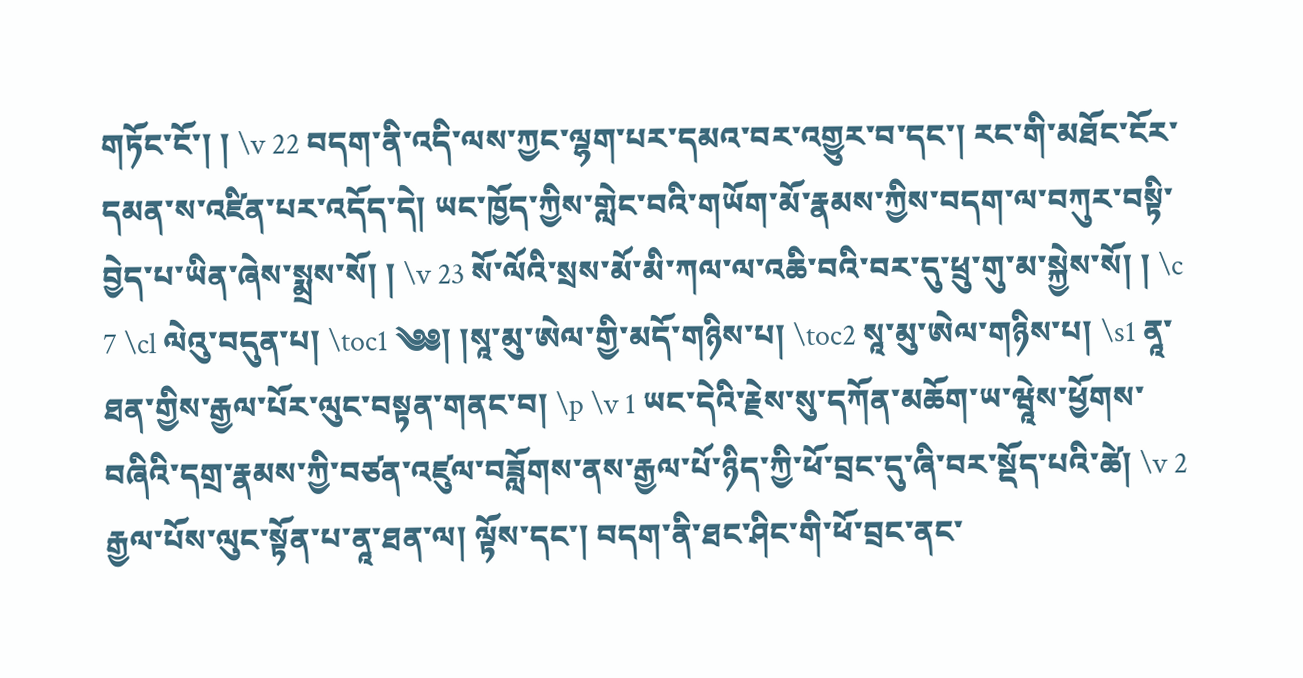གཏོང་ངོ་། ། \v 22 བདག་ནི་འདི་ལས་ཀྱང་ལྷག་པར་དམའ་བར་འགྱུར་བ་དང་། རང་གི་མཐོང་ངོར་དམན་ས་འཛིན་པར་འདོད་དེ། ཡང་ཁྱོད་ཀྱིས་གླེང་བའི་གཡོག་མོ་རྣམས་ཀྱིས་བདག་ལ་བཀུར་བསྟི་བྱེད་པ་ཡིན་ཞེས་སྨྲས་སོ། ། \v 23 སོ་ལོའི་སྲས་མོ་མི་ཀལ་ལ་འཆི་བའི་བར་དུ་ཕྲུ་གུ་མ་སྐྱེས་སོ། ། \c 7 \cl ལེའུ་བདུན་པ། \toc1 ༄༅། །སཱ་མུ་ཨེལ་གྱི་མདོ་གཉིས་པ། \toc2 སཱ་མུ་ཨེལ་གཉིས་པ། \s1 ནཱ་ཐན་གྱིས་རྒྱལ་པོར་ལུང་བསྟན་གནང་བ། \p \v 1 ཡང་དེའི་རྗེས་སུ་དཀོན་མཆོག་ཡ་ཝཱེས་ཕྱོགས་བཞིའི་དགྲ་རྣམས་ཀྱི་བཙན་འཛུལ་བཟློགས་ནས་རྒྱལ་པོ་ཉིད་ཀྱི་ཕོ་བྲང་དུ་ཞི་བར་སྡོད་པའི་ཚེ། \v 2 རྒྱལ་པོས་ལུང་སྟོན་པ་ནཱ་ཐན་ལ། ལྟོས་དང་། བདག་ནི་ཐང་ཤིང་གི་ཕོ་བྲང་ནང་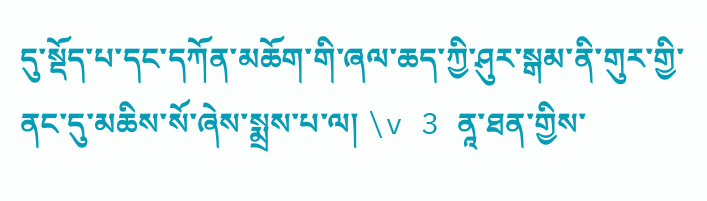དུ་སྡོད་པ་དང་དཀོན་མཆོག་གི་ཞལ་ཆད་ཀྱི་ཤུར་སྒམ་ནི་གུར་གྱི་ནང་དུ་མཆིས་སོ་ཞེས་སྨྲས་པ་ལ། \v 3 ནཱ་ཐན་གྱིས་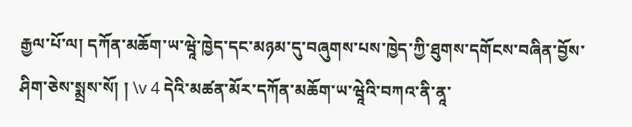རྒྱལ་པོ་ལ། དཀོན་མཆོག་ཡ་ཝཱེ་ཁྱེད་དང་མཉམ་དུ་བཞུགས་པས་ཁྱེད་ཀྱི་ཐུགས་དགོངས་བཞིན་བྱོས་ཤིག་ཅེས་སྨྲས་སོ། ། \v 4 དེའི་མཚན་མོར་དཀོན་མཆོག་ཡ་ཝཱེའི་བཀའ་ནི་ནཱ་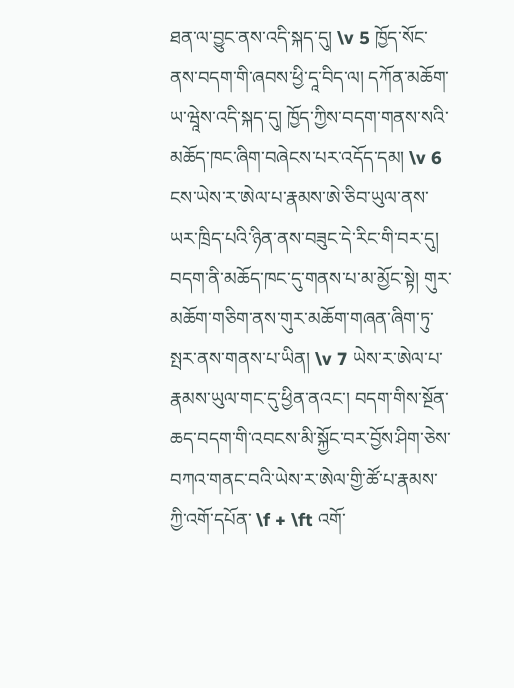ཐན་ལ་བྱུང་ནས་འདི་སྐད་དུ། \v 5 ཁྱོད་སོང་ནས་བདག་གི་ཞབས་ཕྱི་དཱ་བིད་ལ། དཀོན་མཆོག་ཡ་ཝཱེས་འདི་སྐད་དུ། ཁྱོད་ཀྱིས་བདག་གནས་སའི་མཆོད་ཁང་ཞིག་བཞེངས་པར་འདོད་དམ། \v 6 ངས་ཡེས་ར་ཨེལ་པ་རྣམས་ཨེ་ཅིབ་ཡུལ་ནས་ཡར་ཁྲིད་པའི་ཉིན་ནས་བཟུང་དེ་རིང་གི་བར་དུ། བདག་ནི་མཆོད་ཁང་དུ་གནས་པ་མ་མྱོང་སྟེ། གུར་མཆོག་གཅིག་ནས་གུར་མཆོག་གཞན་ཞིག་ཏུ་སྤར་ནས་གནས་པ་ཡིན། \v 7 ཡེས་ར་ཨེལ་པ་རྣམས་ཡུལ་གང་དུ་ཕྱིན་ནའང་། བདག་གིས་སྔོན་ཆད་བདག་གི་འབངས་མི་སྐྱོང་བར་བྱོས་ཤིག་ཅེས་བཀའ་གནང་བའི་ཡེས་ར་ཨེལ་གྱི་ཚོ་པ་རྣམས་ཀྱི་འགོ་དཔོན་ \f + \ft འགོ་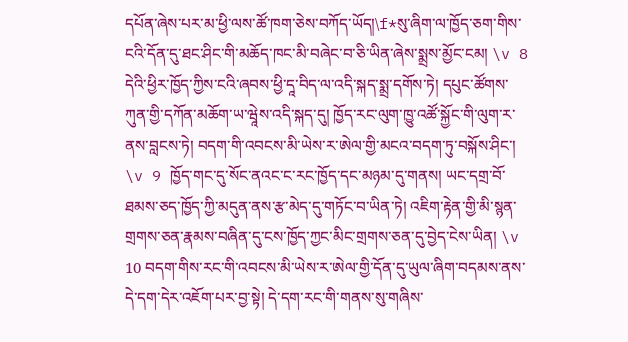དཔོན་ཞེས་པར་མ་ཕྱི་ལས་ཚོ་ཁག་ཅེས་བཀོད་ཡོད།\f*སུ་ཞིག་ལ་ཁྱོད་ཅག་གིས་ངའི་དོན་དུ་ཐང་ཤིང་གི་མཆོད་ཁང་མི་བཞེང་བ་ཅི་ཡིན་ཞེས་སྨྲས་མྱོང་ངམ། \v 8 དེའི་ཕྱིར་ཁྱོད་ཀྱིས་ངའི་ཞབས་ཕྱི་དཱ་བིད་ལ་འདི་སྐད་སྨྲ་དགོས་ཏེ། དཔུང་ཚོགས་ཀུན་གྱི་དཀོན་མཆོག་ཡ་ཝཱེས་འདི་སྐད་དུ། ཁྱོད་རང་ལུག་ཁྱུ་འཚོ་སྐྱོང་གི་ལུག་ར་ནས་བླངས་ཏེ། བདག་གི་འབངས་མི་ཡེས་ར་ཨེལ་གྱི་མངའ་བདག་ཏུ་བསྐོས་ཤིང་། \v 9 ཁྱོད་གང་དུ་སོང་ནའང་ང་རང་ཁྱོད་དང་མཉམ་དུ་གནས། ཡང་དགྲ་བོ་ཐམས་ཅད་ཁྱོད་ཀྱི་མདུན་ནས་རྩ་མེད་དུ་གཏོང་བ་ཡིན་ཏེ། འཇིག་རྟེན་གྱི་མི་སྙན་གྲགས་ཅན་རྣམས་བཞིན་དུ་ངས་ཁྱོད་ཀྱང་མིང་གྲགས་ཅན་དུ་བྱེད་ངེས་ཡིན། \v 10 བདག་གིས་རང་གི་འབངས་མི་ཡེས་ར་ཨེལ་གྱི་དོན་དུ་ཡུལ་ཞིག་བདམས་ནས་དེ་དག་དེར་འཇོག་པར་བྱ་སྟེ། དེ་དག་རང་གི་གནས་སུ་གཞིས་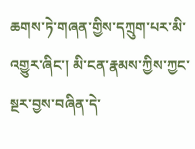ཆགས་ཏེ་གཞན་གྱིས་དཀྲུག་པར་མི་འགྱུར་ཞིང་། མི་ངན་རྣམས་ཀྱིས་ཀྱང་སྔར་བྱས་བཞིན་དེ་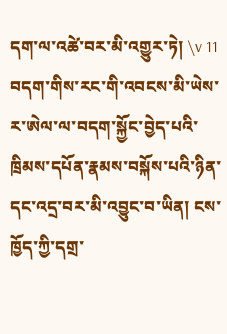དག་ལ་འཚེ་བར་མི་འགྱུར་ཏེ། \v 11 བདག་གིས་རང་གི་འབངས་མི་ཡེས་ར་ཨེལ་ལ་བདག་སྐྱོང་བྱེད་པའི་ཁྲིམས་དཔོན་རྣམས་བསྐོས་པའི་ཉིན་དང་འདྲ་བར་མི་འབྱུང་བ་ཡིན། ངས་ཁྱོད་ཀྱི་དགྲ་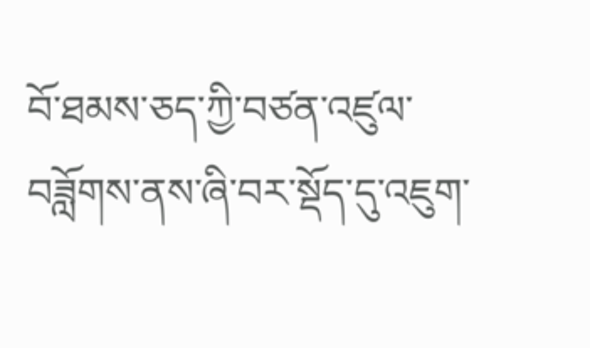བོ་ཐམས་ཅད་ཀྱི་བཙན་འཛུལ་བཟློགས་ནས་ཞི་བར་སྡོད་དུ་འཇུག་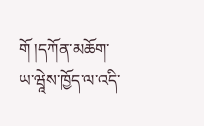གོ །དཀོན་མཆོག་ཡ་ཝཱེས་ཁྱོད་ལ་འདི་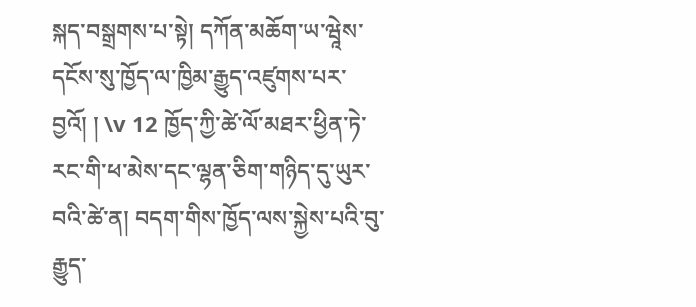སྐད་བསྒྲགས་པ་སྟེ། དཀོན་མཆོག་ཡ་ཝཱེས་དངོས་སུ་ཁྱོད་ལ་ཁྱིམ་རྒྱུད་འཛུགས་པར་བྱའོ། ། \v 12 ཁྱོད་ཀྱི་ཚེ་ལོ་མཐར་ཕྱིན་ཏེ་རང་གི་ཕ་མེས་དང་ལྷན་ཅིག་གཉིད་དུ་ཡུར་བའི་ཚེ་ན། བདག་གིས་ཁྱོད་ལས་སྐྱེས་པའི་བུ་རྒྱུད་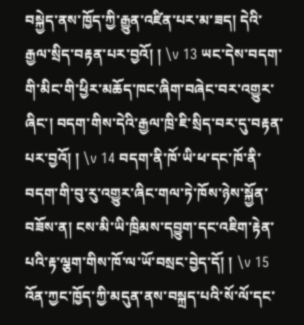བསྐྱེད་ནས་ཁྱོད་ཀྱི་རྒྱུན་འཛིན་པར་མ་ཟད། དེའི་རྒྱལ་སྲིད་བརྟན་པར་བྱའོ། ། \v 13 ཡང་དེས་བདག་གི་མིང་གི་ཕྱིར་མཆོད་ཁང་ཞིག་བཞེང་བར་འགྱུར་ཞིང་། བདག་གིས་དེའི་རྒྱལ་ཁྲི་ཇི་སྲིད་བར་དུ་བརྟན་པར་བྱའོ། ། \v 14 བདག་ནི་ཁོ་ཡི་ཕ་དང་ཁོ་ནི་བདག་གི་བུ་རུ་འགྱུར་ཞིང་གལ་ཏེ་ཁོས་ཉེས་སྐྱོན་བཟོས་ན། ངས་མི་ཡི་ཁྲིམས་དབྱུག་དང་འཇིག་རྟེན་པའི་རྟ་ལྕག་གིས་ཁོ་ལ་ཡོ་བསྲང་བྱེད་དོ། ། \v 15 འོན་ཀྱང་ཁྱོད་ཀྱི་མདུན་ནས་བསྐྲད་པའི་སོ་ལོ་དང་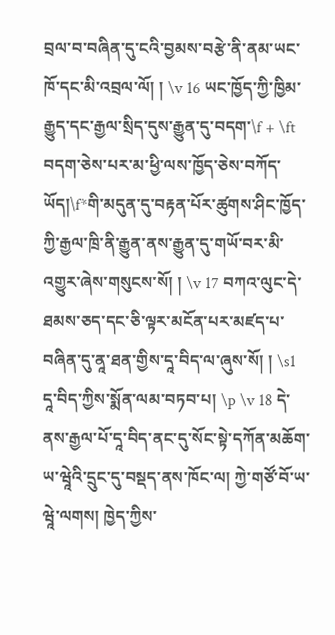བྲལ་བ་བཞིན་དུ་ངའི་བྱམས་བརྩེ་ནི་ནམ་ཡང་ཁོ་དང་མི་འབྲལ་ལོ། ། \v 16 ཡང་ཁྱོད་ཀྱི་ཁྱིམ་རྒྱུད་དང་རྒྱལ་སྲིད་དུས་རྒྱུན་དུ་བདག་\f + \ft བདག་ཅེས་པར་མ་ཕྱི་ལས་ཁྱོད་ཅེས་བཀོད་ཡོད།\f*གི་མདུན་དུ་བརྟན་པོར་ཚུགས་ཤིང་ཁྱོད་ཀྱི་རྒྱལ་ཁྲི་ནི་རྒྱུན་ནས་རྒྱུན་དུ་གཡོ་བར་མི་འགྱུར་ཞེས་གསུངས་སོ། ། \v 17 བཀའ་ལུང་དེ་ཐམས་ཅད་དང་ཅི་ལྟར་མངོན་པར་མཛད་པ་བཞིན་དུ་ནཱ་ཐན་གྱིས་དཱ་བིད་ལ་ཞུས་སོ། ། \s1 དཱ་བིད་ཀྱིས་སྨོན་ལམ་བཏབ་པ། \p \v 18 དེ་ནས་རྒྱལ་པོ་དཱ་བིད་ནང་དུ་སོང་སྟེ་དཀོན་མཆོག་ཡ་ཝཱེའི་དྲུང་དུ་བསྡད་ནས་ཁོང་ལ། ཀྱེ་གཙོ་བོ་ཡ་ཝཱེ་ལགས། ཁྱེད་ཀྱིས་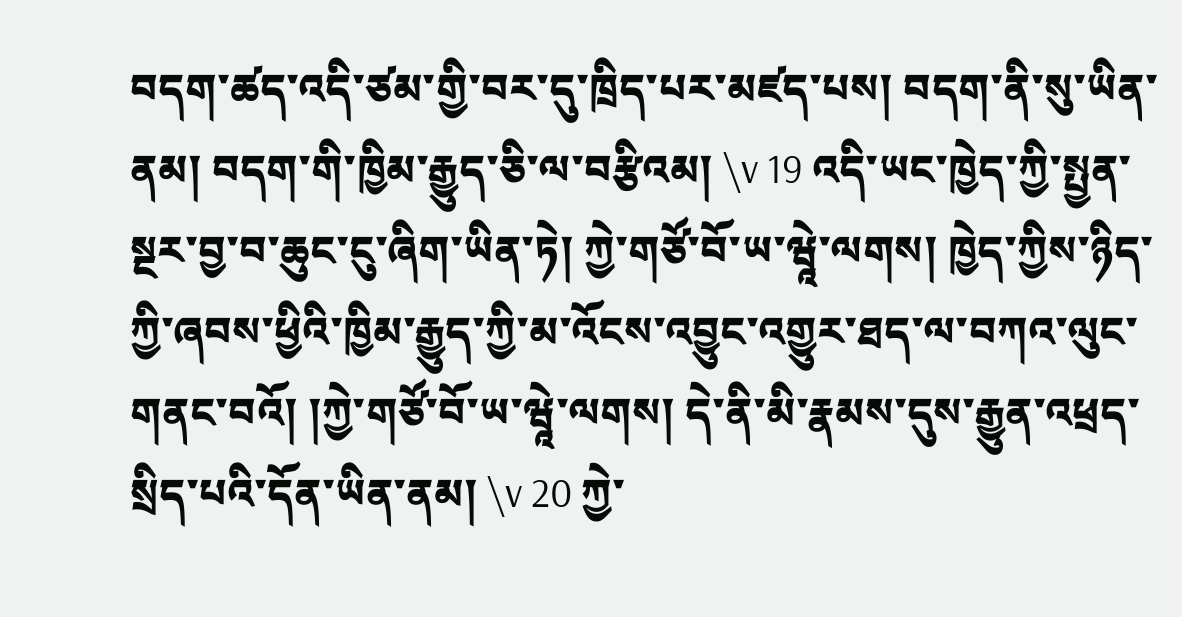བདག་ཚད་འདི་ཙམ་གྱི་བར་དུ་ཁྲིད་པར་མཛད་པས། བདག་ནི་སུ་ཡིན་ནམ། བདག་གི་ཁྱིམ་རྒྱུད་ཅི་ལ་བརྩིའམ། \v 19 འདི་ཡང་ཁྱེད་ཀྱི་སྤྱན་སྔར་བྱ་བ་ཆུང་ངུ་ཞིག་ཡིན་ཏེ། ཀྱེ་གཙོ་བོ་ཡ་ཝཱེ་ལགས། ཁྱེད་ཀྱིས་ཉིད་ཀྱི་ཞབས་ཕྱིའི་ཁྱིམ་རྒྱུད་ཀྱི་མ་འོངས་འབྱུང་འགྱུར་ཐད་ལ་བཀའ་ལུང་གནང་བའོ། །ཀྱེ་གཙོ་བོ་ཡ་ཝཱེ་ལགས། དེ་ནི་མི་རྣམས་དུས་རྒྱུན་འཕྲད་སྲིད་པའི་དོན་ཡིན་ནམ། \v 20 ཀྱེ་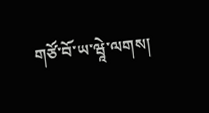གཙོ་བོ་ཡ་ཝཱེ་ལགས།